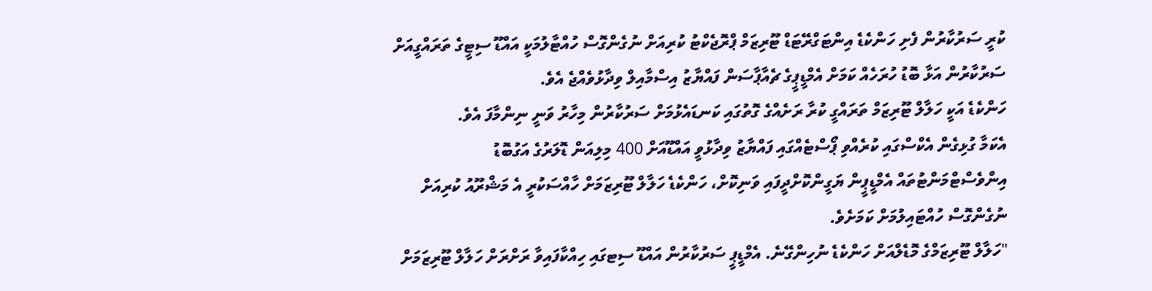ކުރީ ސަރުކާރުން ފެށި ހަންކެޑެ އިންޓަގްރޭޓަޑް ޓޫރިޒަމް ޕްރޮޖެކްޓު ކުރިއަށް ނުގެންގޮސް ހުއްޓާލުމަކީ އައްޑޫ ސިޓީގެ ތަރައްގީއަށް ސަރުކާރުން އަޅާ ބޮޑު ހުރަހެއް ކަމަށް އެމްޑީޕީގެ ޗެއާޕާސަން ފައްޔާޒު އިސްމާއިލް ވިދާޅުވެއްޖެ އެވެ.
ހަންކެޑެ އަކީ ހަލާލް ޓޫރިޒަމް ތަރައްގީ ކުރާ ރަށެއްގެ ގޮތުގައި ކަނޑައެޅުމަށް ސަރުކާރުން މިހާރު ވަނީ ނިންމާފަ އެވެ.
އެކަމާ ގުޅިގެން އެކްސްގައި ކުރެއްވި ޕޯސްޓެއްގައި ފައްޔާޒު ވިދާޅުވީ އައްޑޫއަށް 400 މިލިއަން ޑޮލަރުގެ އަގުބޮޑު އިންވެސްޓްމަންޓުތައް އެމްޑީޕީން ޔަގީންކޮށްދީފައި ވަނިކޮށް، ހަންކެޑެ ހަލާލް ޓޫރިޒަމަށް ހާއްސަކުރީ އެ މަޝްރޫއު ކުރިއަށް ނުގެންގޮސް ހުއްޓައިލުމަށް ކަމަށެވެ.
"ހަލާލް ޓޫރިޒަމްގެ މޮޑެލްއަށް ހަންކެޑެ ނުހިންގޭނެ. އެމްޑީޕީ ސަރުކާރުން އައްޑޫ ސިޓގައި ހިއްކާފައިވާ ރަށްރަށް ހަލާލް ޓޫރިޒަމަށް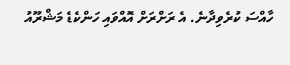ހާއްސަ ކުރެވިދާނެ. އެ ރަށްރަށް އޮއްވައި ހަންކެޑެ މަޝްރޫއު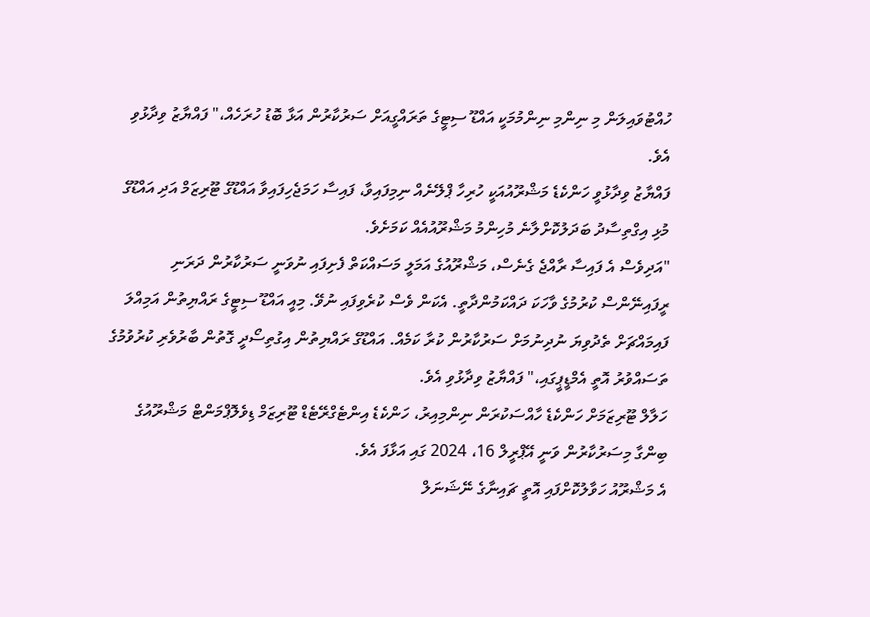ހުއްޓުވައިލަން މި ނިންމި ނިންމުމަކީ އައްޑޫ ސިޓީގެ ތަރައްގީއަށް ސަރުކާރުން އަޅާ ބޮޑު ހުރަހެއް،" ފައްޔާޒު ވިދާޅުވި އެވެ.
ފައްޔާޒު ވިދާޅުވީ ހަންކެޑެ މަޝްރޫއުއަކީ ހުރިހާ ޕްލޭނެއް ނިމިފައިވާ، ފައިސާ ހަމަޖެހިފައިވާ އައްޑޫގެ ޓޫރިޒަމް އަދި އައްޑޫގެ މުޅި އިގްތިސާދު ބަދަލުކޮށްލާނެ މުހިންމު މަޝްރޫއުއެއް ކަމަށެވެ.
"އަދިވެސް އެ ފައިސާ ރާއްޖެ ގެނެސް، މަޝްރޫއުގެ އަމަލީ މަސައްކަތް ފެށިފައި ނުވަނީ ސަރުކާރުން ދަރަނި ރީފައިނޭންސް ކުރުމުގެ ވާހަކަ ދައްކަމުންދާތީ. އެކަން ވެސް ކުރެވިފައި ނުވޭ. މިއީ އައްޑޫ ސިޓީގެ ރައްޔިތުން އަމިއްލަ ފައިމައްޗަށް ތެދުވިޔަ ނުދިނުމަށް ސަރުކާރުން ކުރާ ކަމެއް. އައްޑޫގެ ރައްޔިތުން އިގުތިސޯދީ ގޮތުން ބާރުވެރި ކުރުވުމުގެ ތަސައްވުރު އޮތީ އެމްޑީޕީގައި،" ފައްޔާޒު ވިދާޅުވި އެވެ.
ހަލާލް ޓޫރިޒަމަށް ހަންކެޑެ ހާއްސަކުރަން ނިންމިއިރު، ހަންކެޑެ އިންޓެގްރޭޓެޑް ޓޫރިޒަމް ޑިވެލޮޕްމަންޓް މަޝްރޫއުގެ ބިންގާ މިސަރުކާރުން ވަނީ އޭޕްރީލް 16، 2024 ގައި އަޅާފަ އެވެ.
އެ މަޝްރޫއު ހަވާލުކޮށްފައި އޮތީ ޗައިނާގެ ނޭޝަނަލް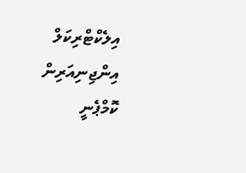އިލެކްޓްރިކަލް އިންޖިނިއަރިން ކޮމްޕެނީ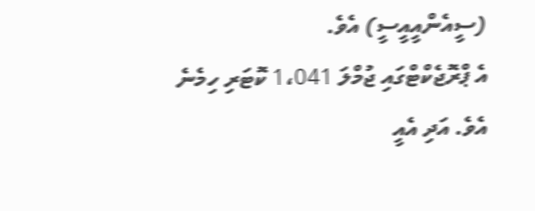(ސީއެންއީއީސީ) އެވެ.
އެ ޕްރޮޖެކްޓްގައި ޖުމްލަ 1،041 ކޮޓަރި ހިމެނެ އެވެ. އަދި އެއީ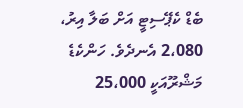ބެޑް ކެޕޭސިޓީ އަށް ބަލާ އިރު، 2،080 އެނދެވެ. ހަންކެޑެ މަޝްރޫއަކީ 25،000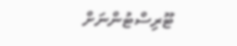ޓޫރިސްޓުންނަށް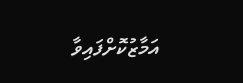އަމާޒުކޮށްފައިވާ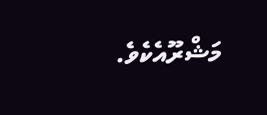މަޝްރޫއެކެވެ.